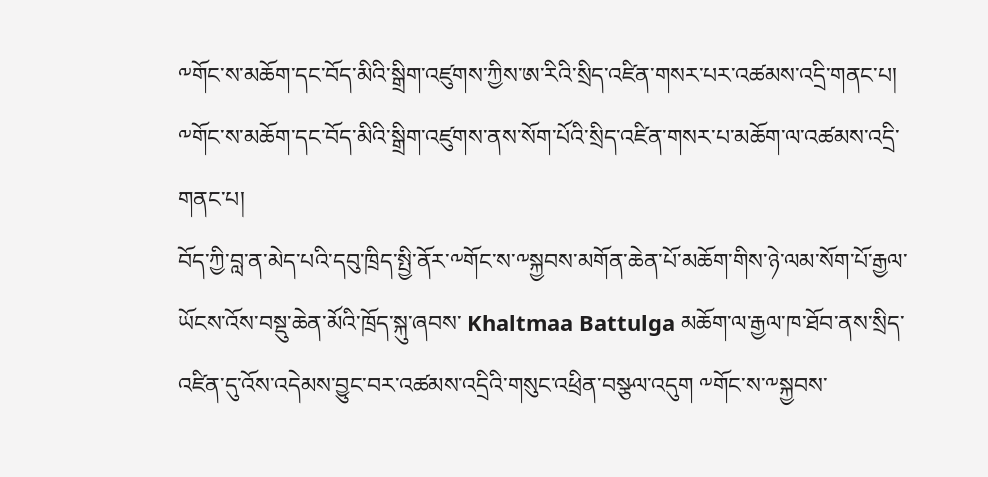༸གོང་ས་མཆོག་དང་བོད་མིའི་སྒྲིག་འཛུགས་ཀྱིས་ཨ་རིའི་སྲིད་འཛིན་གསར་པར་འཚམས་འདྲི་གནང་པ།
༸གོང་ས་མཆོག་དང་བོད་མིའི་སྒྲིག་འཛུགས་ནས་སོག་པོའི་སྲིད་འཛིན་གསར་པ་མཆོག་ལ་འཚམས་འདྲི་གནང་པ།
བོད་ཀྱི་བླ་ན་མེད་པའི་དབུ་ཁྲིད་སྤྱི་ནོར་༸གོང་ས་༸སྐྱབས་མགོན་ཆེན་པོ་མཆོག་གིས་ཉེ་ལམ་སོག་པོ་རྒྱལ་ཡོངས་འོས་བསྡུ་ཆེན་མོའི་ཁྲོད་སྐུ་ཞབས་ Khaltmaa Battulga མཆོག་ལ་རྒྱལ་ཁ་ཐོབ་ནས་སྲིད་འཛིན་དུ་འོས་འདེམས་བྱུང་བར་འཚམས་འདྲིའི་གསུང་འཕྲིན་བསྩལ་འདུག ༸གོང་ས་༸སྐྱབས་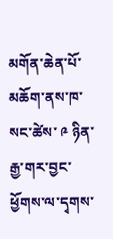མགོན་ཆེན་པོ་མཆོག་ནས་ཁ་སང་ཚེས་ ༩ ཉིན་རྒྱ་གར་བྱང་ཕྱོགས་ལ་དྭགས་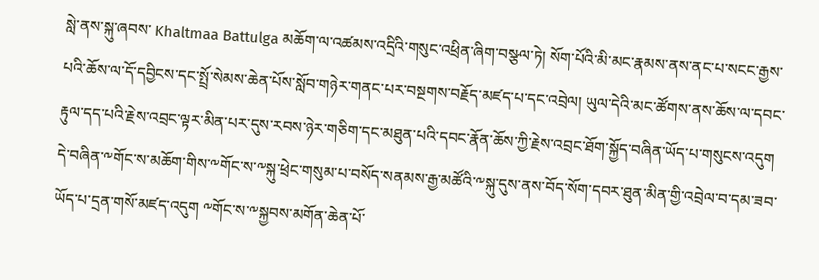སླེ་ནས་སྐུ་ཞབས་ Khaltmaa Battulga མཆོག་ལ་འཚམས་འདྲིའི་གསུང་འཕྲིན་ཞིག་བསྩལ་ཏེ། སོག་པོའི་མི་མང་རྣམས་ནས་ནང་པ་སངང་རྒྱས་པའི་ཆོས་ལ་དོ་དབྱིངས་དང་སྤྲོ་སེམས་ཆེན་པོས་སློབ་གཉེར་གནང་པར་བསྔགས་བརྗོད་མཛད་པ་དང་འབྲེལ། ཡུལ་དེའི་མང་ཚོགས་ནས་ཆོས་ལ་དབང་རྟུལ་དད་པའི་རྗེས་འབྲང་ལྟར་མིན་པར་དུས་རབས་ཉེར་གཅིག་དང་མཐུན་པའི་དབང་རྣོན་ཆོས་ཀྱི་རྗེས་འབྲང་ཐོག་སྐྱོད་བཞིན་ཡོད་པ་གསུངས་འདུག དེ་བཞིན་༸གོང་ས་མཆོག་གིས་༸གོང་ས་༸སྐུ་ཕྲེང་གསུམ་པ་བསོད་སནམས་རྒྱ་མཚོའི་༸སྐུ་དུས་ནས་བོད་སོག་དབར་ཐུན་མིན་གྱི་འབྲེལ་བ་དམ་ཟབ་ཡོད་པ་དྲན་གསོ་མཛད་འདུག ༸གོང་ས་༸སྐྱབས་མགོན་ཆེན་པོ་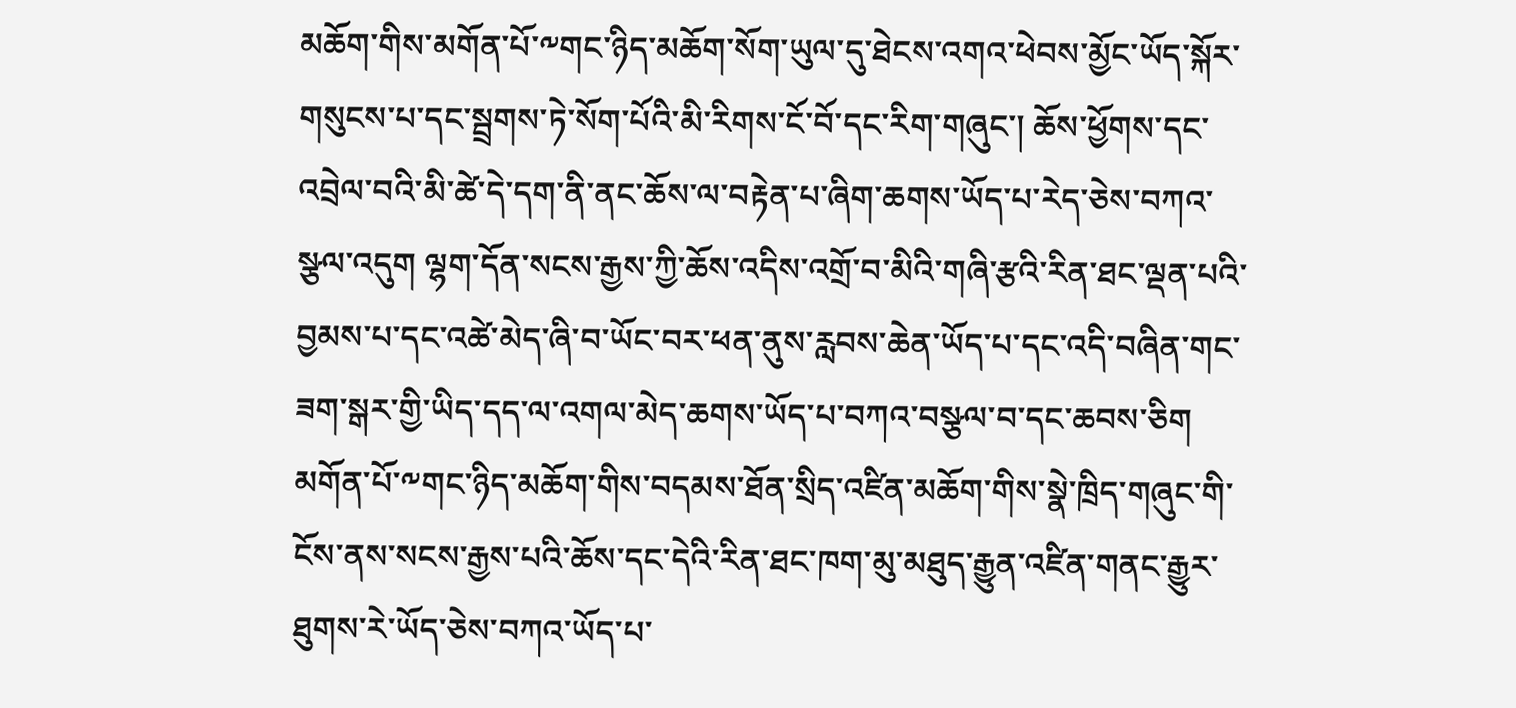མཆོག་གིས་མགོན་པོ་༸གང་ཉིད་མཆོག་སོག་ཡུལ་དུ་ཐེངས་འགའ་ཕེབས་མྱོང་ཡོད་སྐོར་གསུངས་པ་དང་སྦྲགས་ཏེ་སོག་པོའི་མི་རིགས་ངོ་བོ་དང་རིག་གཞུང་། ཆོས་ཕྱོགས་དང་འབྲེལ་བའི་མི་ཚེ་དེ་དག་ནི་ནང་ཆོས་ལ་བརྟེན་པ་ཞིག་ཆགས་ཡོད་པ་རེད་ཅེས་བཀའ་སྩལ་འདུག ལྷག་དོན་སངས་རྒྱས་ཀྱི་ཆོས་འདིས་འགྲོ་བ་མིའི་གཞི་རྩའི་རིན་ཐང་ལྡན་པའི་བྱམས་པ་དང་འཚེ་མེད་ཞི་བ་ཡོང་བར་ཕན་ནུས་རླབས་ཆེན་ཡོད་པ་དང་འདི་བཞིན་གང་ཟག་སྒར་གྱི་ཡིད་དད་ལ་འགལ་མེད་ཆགས་ཡོད་པ་བཀའ་བསྩལ་བ་དང་ཆབས་ཅིག མགོན་པོ་༸གང་ཉིད་མཆོག་གིས་བདམས་ཐོན་སྲིད་འཛིན་མཆོག་གིས་སྣེ་ཁྲིད་གཞུང་གི་ངོས་ནས་སངས་རྒྱས་པའི་ཆོས་དང་དེའི་རིན་ཐང་ཁག་མུ་མཐུད་རྒྱུན་འཛིན་གནང་རྒྱུར་ཐུགས་རེ་ཡོད་ཅེས་བཀའ་ཡོད་པ་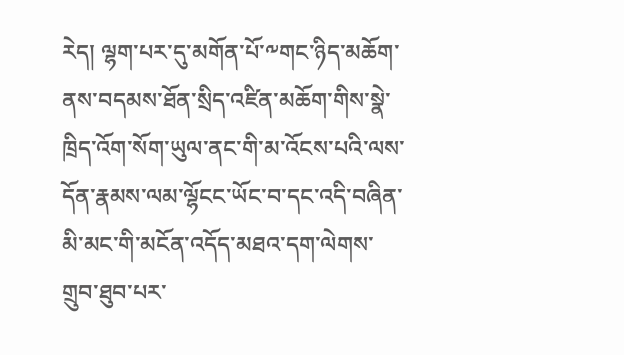རེད། ལྷག་པར་དུ་མགོན་པོ་༸གང་ཉིད་མཆོག་ནས་བདམས་ཐོན་སྲིད་འཛིན་མཆོག་གིས་སྣེ་ཁྲིད་འོག་སོག་ཡུལ་ནང་གི་མ་འོངས་པའི་ལས་དོན་རྣམས་ལམ་ལྷོངང་ཡོང་བ་དང་འདི་བཞིན་མི་མང་གི་མངོན་འདོད་མཐའ་དག་ལེགས་གྲུབ་ཐུབ་པར་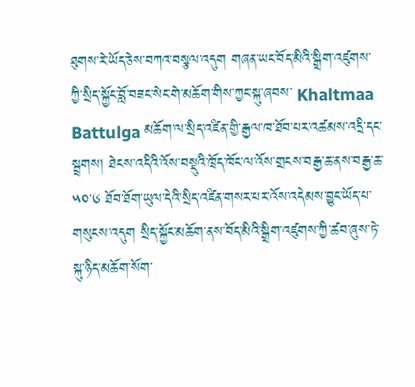ཐུགས་རེ་ཡོད་ཅེས་བཀའ་བསྩལ་འདུག གཞན་ཡང་བོད་མིའི་སྒྲིག་འཛུགས་ཀྱི་སྲིད་སྐྱོང་བློ་བཟང་སེང་གེ་མཆོག་གིས་ཀྱང་སྐུ་ཞབས་ Khaltmaa Battulga མཆོག་ལ་སྲིད་འཛིན་གྱི་རྒྱལ་ཁ་ཐོབ་པར་འཚམས་འདྲི་དང་སྦྲགས། ཐེངས་འདིའི་འོས་བསྡུའི་ཁྲོད་ཁོང་ལ་འོས་གྲངས་བརྒྱ་ཆ་ནས་བརྒྱ་ཆ་ ༥༠་༦ ཐོབ་ཐོག་ཡུལ་དེའི་སྲིད་འཛིན་གསར་པར་འོས་འདེམས་བྱུང་ཡོད་པ་གསུངས་འདུག སྲིད་སྐྱོང་མཆོག་ནས་བོད་མིའི་སྒྲིག་འཛུགས་ཀྱི་ཚབ་ཞུས་ཏེ་སྐུ་ཉིད་མཆོག་སོག་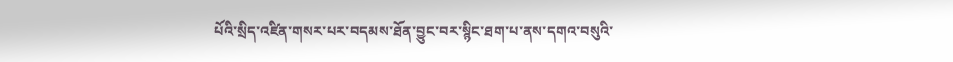པོའི་སྲིད་འཛིན་གསར་པར་བདམས་ཐོན་བྱུང་བར་སྙིང་ཐག་པ་ནས་དགའ་བསུའི་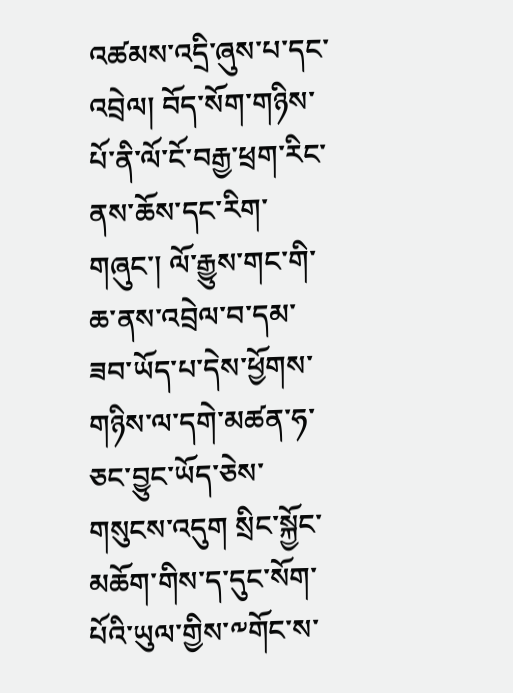འཚམས་འདྲི་ཞུས་པ་དང་འབྲེལ། བོད་སོག་གཉིས་པོ་ནི་ལོ་ངོ་བརྒྱ་ཕྲག་རིང་ནས་ཆོས་དང་རིག་གཞུང་། ལོ་རྒྱུས་གང་གི་ཆ་ནས་འབྲེལ་བ་དམ་ཟབ་ཡོད་པ་དེས་ཕྱོགས་གཉིས་ལ་དགེ་མཚན་ཧ་ཅང་བྱུང་ཡོད་ཅེས་གསུངས་འདུག སྲིང་སྐྱོང་མཆོག་གིས་ད་དུང་སོག་པོའི་ཡུལ་གྱིས་༸གོང་ས་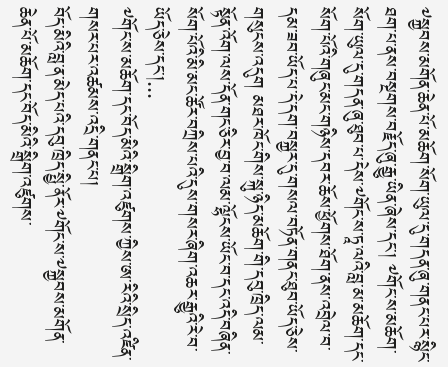༸སྐྱབས་མགོན་ཆེན་པོ་མཆོག་སོག་ཡུལ་དུ་གདན་ཞུ་གནང་པར་སྙིང་ཐག་པ་ནས་བསྔགས་བརྗོད་ཞུ་རྒྱུ་ཡིན་ཞེས་དང་། ༸གོང་ས་མཆོག་སོག་ཡུལ་དུ་གདན་ཞུ་ཐུབ་པ་དེས་༸གོང་ས་ཏཱ་ལའི་བླ་མ་མཆོག་དང་སོག་པོའི་གཞུང་མང་གཉིས་དབར་ཆོས་ཕྱོགས་ཐོག་ནས་འབྲེལ་བ་དམ་ཟབ་ཡོད་པ་དེ་དག་བསྐྱར་དུ་གསལ་བཏོན་གནང་ཐུབ་ཡོད་ཅེས་གསུངས་འདུག མཐར་ཁོང་གིས་སྐུ་ཉིད་མཆོག་གི་དབུ་ཁྲིད་ལམ་སྟོན་འོག་ལས་དོན་གང་ཅིར་བྱ་བ་ལམ་ལྷོངས་ཡོང་བ་དང་འདི་བཞིན་སོག་པོའི་མི་མང་ཚོར་བཀྲིས་པའི་དུས་གསར་ཞིག་འཆར་རྒྱུའི་རེ་བ་ཡོད་ཅེས་དང་།...
༸གོང་ས་མཆོག་དང་བོད་མིའི་སྒྲིག་འཛུགས་ཀྱིས་ཨ་རིའི་སྲིད་འཛིན་གསར་པར་འཚམས་འདྲི་གནང་པ།
བོད་མིའི་བླ་ན་མེད་པའི་དབུ་ཁྲིད་སྤྱི་ནོར་༸གོང་ས་༸སྐྱབས་མགོན་ཆེན་པོ་མཆོག་དང་བོད་མིའི་སྒྲིག་འཛུགས་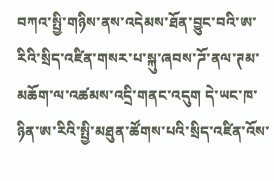བཀའ་སྤྱི་གཉིས་ནས་འདེམས་ཐོན་བྱུང་བའི་ཨ་རིའི་སྲིད་འཛིན་གསར་པ་སྐུ་ཞབས་ཌོ་ནལ་ཊམ་མཆོག་ལ་འཚམས་འདྲི་གནང་འདུག དེ་ཡང་ཁ་ཉིན་ཨ་རིའི་སྤྱི་མཐུན་ཚོགས་པའི་སྲིད་འཛིན་འོས་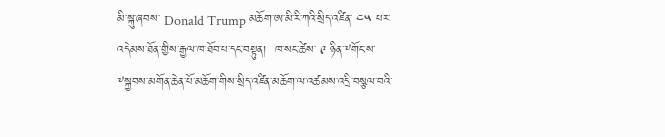མི་སྐུ་ཞབས་ Donald Trump མཆོག་ཨ་མི་རི་ཀའི་སྲིད་འཛིན་ ༤༥ པར་འདེམས་ཐོན་གྱིས་རྒྱལ་ཁ་ཐོབ་པ་དང་བསྟུན།  ཁ་སང་ཚེས་ ༩ ཉིན་༸གོང་ས་༸སྐྱབས་མགོན་ཆེན་པོ་མཆོག་གིས་སྲིད་འཛིན་མཆོག་ལ་འཚམས་འདྲི་བསྩལ་བའི་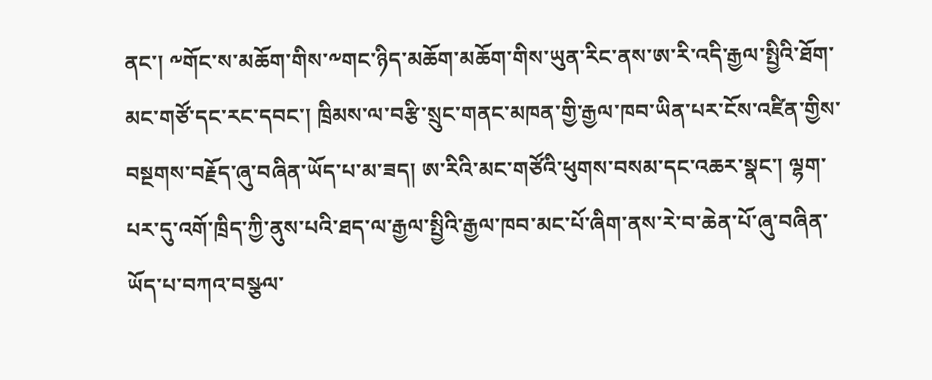ནང་། ༸གོང་ས་མཆོག་གིས་༸གང་ཉིད་མཆོག་མཆོག་གིས་ཡུན་རིང་ནས་ཨ་རི་འདི་རྒྱལ་སྤྱིའི་ཐོག་མང་གཙོ་དང་རང་དབང་། ཁྲིམས་ལ་བརྩི་སྲུང་གནང་མཁན་གྱི་རྒྱལ་ཁབ་ཡིན་པར་ངོས་འཛིན་གྱིས་བསྔགས་བརྗོད་ཞུ་བཞིན་ཡོད་པ་མ་ཟད། ཨ་རིའི་མང་གཙོའི་ཕུགས་བསམ་དང་འཆར་སྣང་། ལྷག་པར་དུ་འགོ་ཁྲིད་ཀྱི་ནུས་པའི་ཐད་ལ་རྒྱལ་སྤྱིའི་རྒྱལ་ཁབ་མང་པོ་ཞིག་ནས་རེ་བ་ཆེན་པོ་ཞུ་བཞིན་ཡོད་པ་བཀའ་བསྩལ་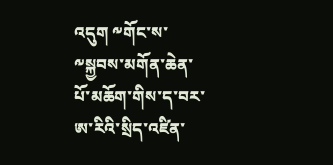འདུག ༸གོང་ས་༸སྐྱབས་མགོན་ཆེན་པོ་མཆོག་གིས་ད་བར་ཨ་རིའི་སྲིད་འཛིན་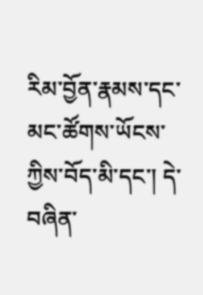རིམ་བྱོན་རྣམས་དང་མང་ཚོགས་ཡོངས་ཀྱིས་བོད་མི་དང་། དེ་བཞིན་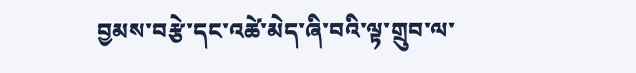བྱམས་བརྩེ་དང་འཚེ་མེད་ཞི་བའི་ལྟ་གྲུབ་ལ་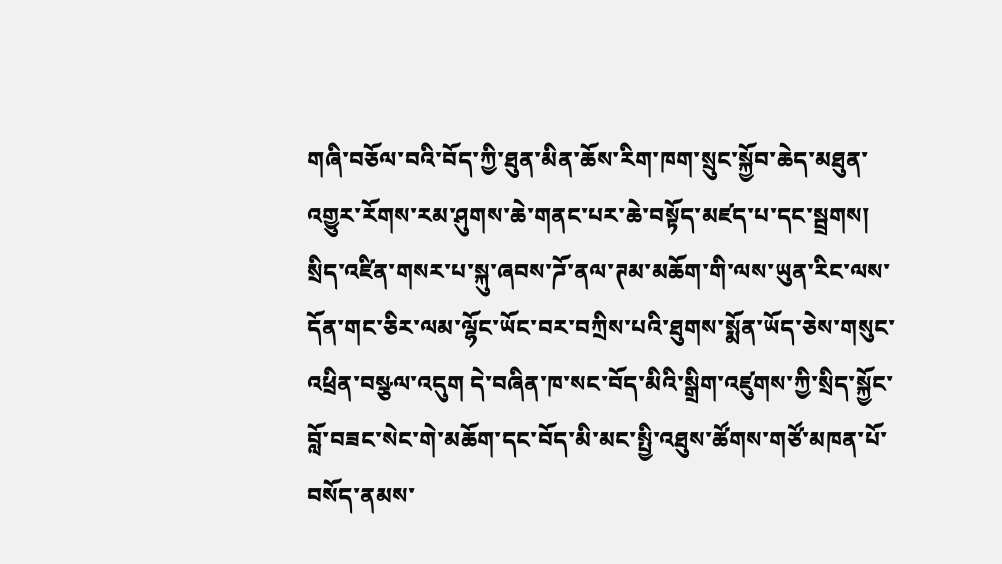གཞི་བཅོལ་བའི་བོད་ཀྱི་ཐུན་མིན་ཆོས་རིག་ཁག་སྲུང་སྐྱོབ་ཆེད་མཐུན་འགྱུར་རོགས་རམ་ཤུགས་ཆེ་གནང་པར་ཆེ་བསྟོད་མཛད་པ་དང་སྦྲགས། སྲིད་འཛིན་གསར་པ་སྐུ་ཞབས་ཌོ་ནལ་ཊམ་མཆོག་གི་ལས་ཡུན་རིང་ལས་དོན་གང་ཅིར་ལམ་ལྷོང་ཡོང་བར་བཀྲིས་པའི་ཐུགས་སྨོན་ཡོད་ཅེས་གསུང་འཕྲིན་བསྩལ་འདུག དེ་བཞིན་ཁ་སང་བོད་མིའི་སྒྲིག་འཛུགས་ཀྱི་སྲིད་སྐྱོང་བློ་བཟང་སེང་གེ་མཆོག་དང་བོད་མི་མང་སྤྱི་འཐུས་ཚོགས་གཙོ་མཁན་པོ་བསོད་ནམས་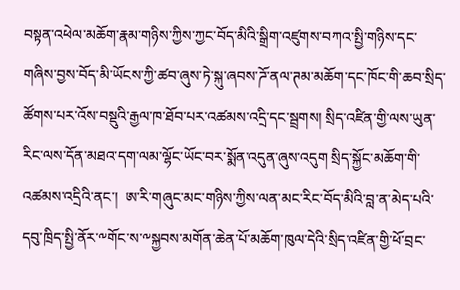བསྟན་འཕེལ་མཆོག་རྣམ་གཉིས་ཀྱིས་ཀྱང་བོད་མིའི་སྒྲིག་འཛུགས་བཀའ་སྤྱི་གཉིས་དང་གཞིས་བྱས་བོད་མི་ཡོངས་ཀྱི་ཚབ་ཞུས་ཏེ་སྐུ་ཞབས་ཌོ་ནལ་ཊམ་མཆོག་དང་ཁོང་གི་ཆབ་སྲིད་ཚོགས་པར་འོས་བསྡུའི་རྒྱལ་ཁ་ཐོབ་པར་འཚམས་འདྲི་དང་སྦྲགས། སྲིད་འཛིན་གྱི་ལས་ཡུན་རིང་ལས་དོན་མཐའ་དག་ལམ་ལྷོང་ཡོང་བར་སྨོན་འདུན་ཞུས་འདུག སྲིད་སྐྱོང་མཆོག་གི་འཚམས་འདྲིའི་ནང་།  ཨ་རི་གཞུང་མང་གཉིས་ཀྱིས་ལན་མང་རིང་བོད་མིའི་བླ་ན་མེད་པའི་དབུ་ཁྲིད་སྤྱི་ནོར་༸གོང་ས་༸སྐྱབས་མགོན་ཆེན་པོ་མཆོག་ཁུལ་དེའི་སྲིད་འཛིན་གྱི་ཕོ་བྲང་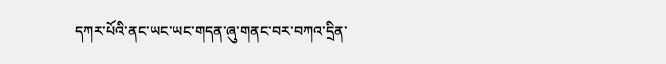དཀར་པོའི་ནང་ཡང་ཡང་གདན་ཞུ་གནང་བར་བཀའ་དྲིན་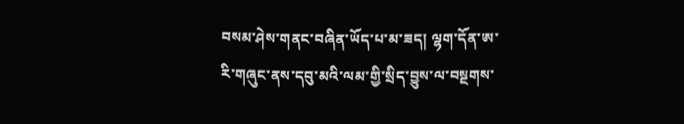བསམ་ཤེས་གནང་བཞིན་ཡོད་པ་མ་ཟད། ལྷག་དོན་ཨ་རི་གཞུང་ནས་དབུ་མའི་ལམ་གྱི་སྲིད་བྱུས་ལ་བསྔགས་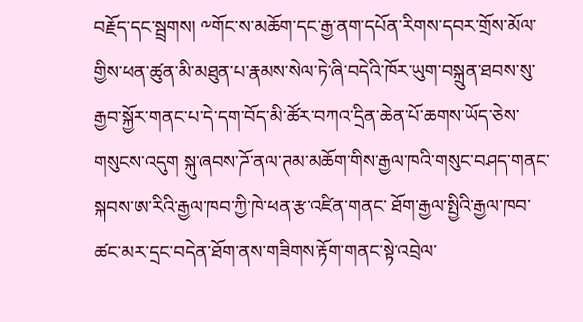བརྗོད་དང་སྦྲགས། ༸གོང་ས་མཆོག་དང་རྒྱ་ནག་དཔོན་རིགས་དབར་གྲོས་མོལ་གྱིས་ཕན་ཚུན་མི་མཐུན་པ་རྣམས་སེལ་ཏེ་ཞི་བདེའི་ཁོར་ཡུག་བསྐྲུན་ཐབས་སུ་རྒྱབ་སྐྱོར་གནང་པ་དེ་དག་བོད་མི་ཚོར་བཀའ་དྲིན་ཆེན་པོ་ཆགས་ཡོད་ཅེས་གསུངས་འདུག སྐུ་ཞབས་ཌོ་ནལ་ཊམ་མཆོག་གིས་རྒྱལ་ཁའི་གསུང་བཤད་གནང་སྐབས་ཨ་རིའི་རྒྱལ་ཁབ་ཀྱི་ཁེ་ཕན་རྩ་འཛིན་གནང་ ཐོག་རྒྱལ་སྤྱིའི་རྒྱལ་ཁབ་ཚང་མར་དྲང་བདེན་ཐོག་ནས་གཟིགས་རྟོག་གནང་སྟེ་འབྲེལ་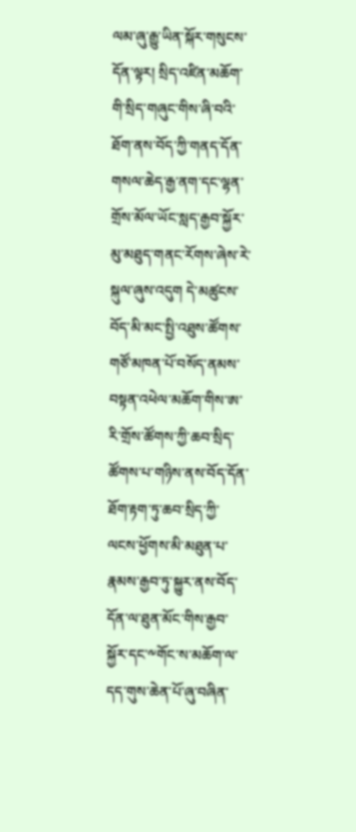ལམ་ཞུ་རྒྱུ་ཡིན་སྐོར་གསུངས་དོན་ལྟར། སྲིད་འཛིན་མཆོག་གི་སྲིད་གཞུང་གིས་ཞི་བའི་ཐོག་ནས་བོད་ཀྱི་གནད་དོན་གསལ་ཆེད་རྒྱ་ནག་དང་ལྷན་གྲོས་མོལ་ཡོང་སླད་རྒྱབ་སྐྱོར་མུ་མཐུད་གནང་རོགས་ཞེས་རེ་སྐུལ་ཞུས་འདུག དེ་མཚུངས་བོད་མི་མང་སྤྱི་འཐུས་ཚོགས་གཙོ་མཁན་པོ་བསོད་ནམས་བསྟན་འཕེལ་མཆོག་གིས་ཨ་རི་གྲོས་ཚོགས་ཀྱི་ཆབ་སྲིད་ཚོགས་པ་གཉིས་ནས་བོད་དོན་ཐོག་རྟག་ཏུ་ཆབ་སྲིད་ཀྱི་ལངས་ཕྱོགས་མི་མཐུན་པ་རྣམས་རྒྱབ་ཏུ་སྐྱུར་ནས་བོད་དོན་ལ་ཐུན་མོང་གིས་རྒྱབ་སྐྱོར་དང་༸གོང་ས་མཆོག་ལ་དད་གུས་ཆེན་པོ་ཞུ་བཞིན་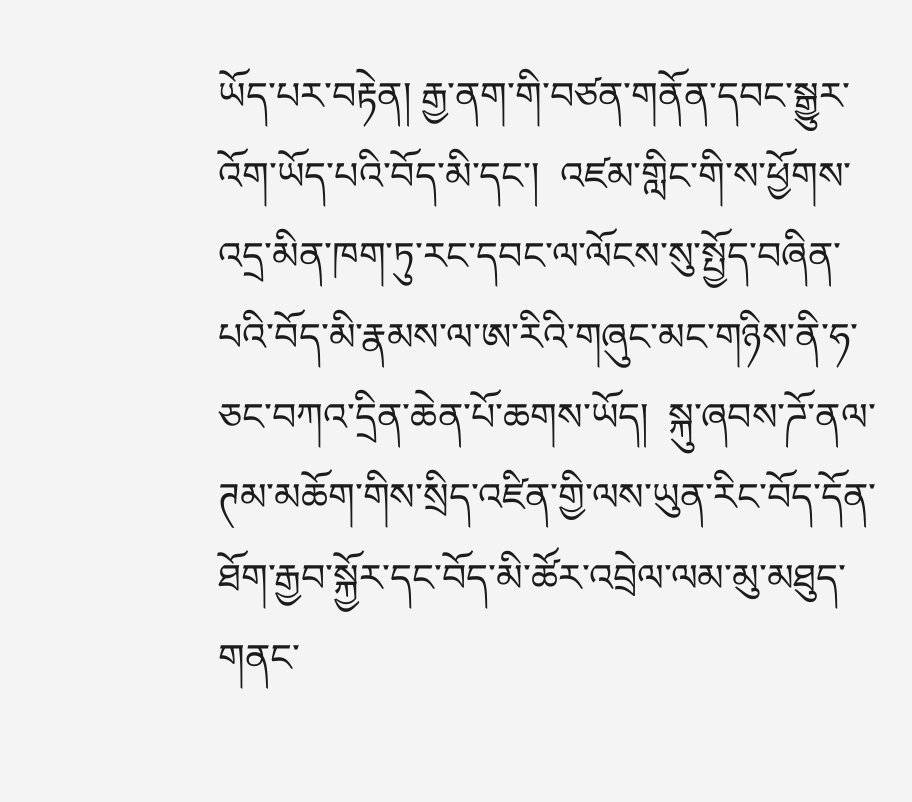ཡོད་པར་བརྟེན། རྒྱ་ནག་གི་བཙན་གནོན་དབང་སྒྱུར་འོག་ཡོད་པའི་བོད་མི་དང་།  འཛམ་གླིང་གི་ས་ཕྱོགས་འདྲ་མིན་ཁག་ཏུ་རང་དབང་ལ་ལོངས་སུ་སྤྱོད་བཞིན་པའི་བོད་མི་རྣམས་ལ་ཨ་རིའི་གཞུང་མང་གཉིས་ནི་ཧ་ཅང་བཀའ་དྲིན་ཆེན་པོ་ཆགས་ཡོད།  སྐུ་ཞབས་ཌོ་ནལ་ཊམ་མཆོག་གིས་སྲིད་འཛིན་གྱི་ལས་ཡུན་རིང་བོད་དོན་ཐོག་རྒྱབ་སྐྱོར་དང་བོད་མི་ཚོར་འབྲེལ་ལམ་མུ་མཐུད་གནང་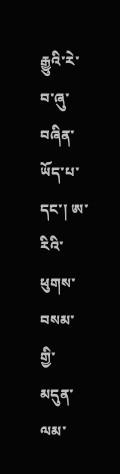རྒྱུའི་རེ་བ་ཞུ་བཞིན་ཡོད་པ་དང་། ཨ་རིའི་ཕུགས་བསམ་གྱི་མདུན་ལམ་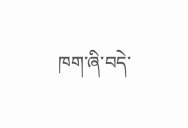ཁག་ཞི་བདེ་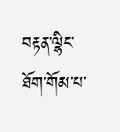བརྟན་ལྷིང་ཐོག་གོམ་པ་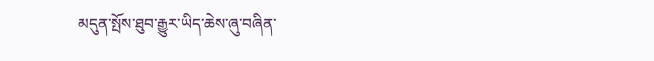མདུན་སྤོས་ཐུབ་རྒྱུར་ཡིད་ཆེས་ཞུ་བཞིན་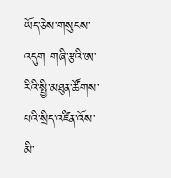ཡོད་ཅེས་གསུངས་འདུག གཞི་རྩའི་ཨ་རིའི་སྤྱི་མཐུན་ཚོགས་པའི་སྲིད་འཛིན་འོས་མི་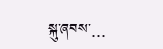སྐུ་ཞབས་...